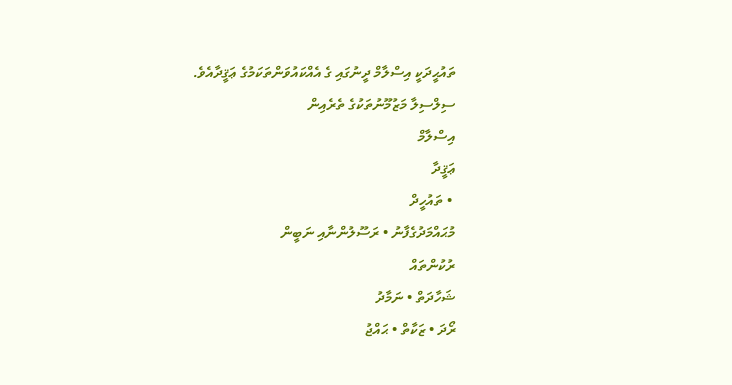ތައުޙީދަކީ އިސްލާމް ދީނުގައި ގެ އެއްކައުވަންތަކަމުގެ ޢަޤީދާއެވެ.
ސިލްސިލާ މަޒުމޫނުތަކުގެ ތެރެއިން
އިސްލާމް
ޢަޤީދާ
 • ތައުހީދް
މުޙައްމަދުގެފާނު • ރަސޫލުންނާއި ނަބީން
ރުކުންތައް
ޝަހާދަތް • ނަމާދު
ރޯދަ • ޒަކާތް • ޙައްޖު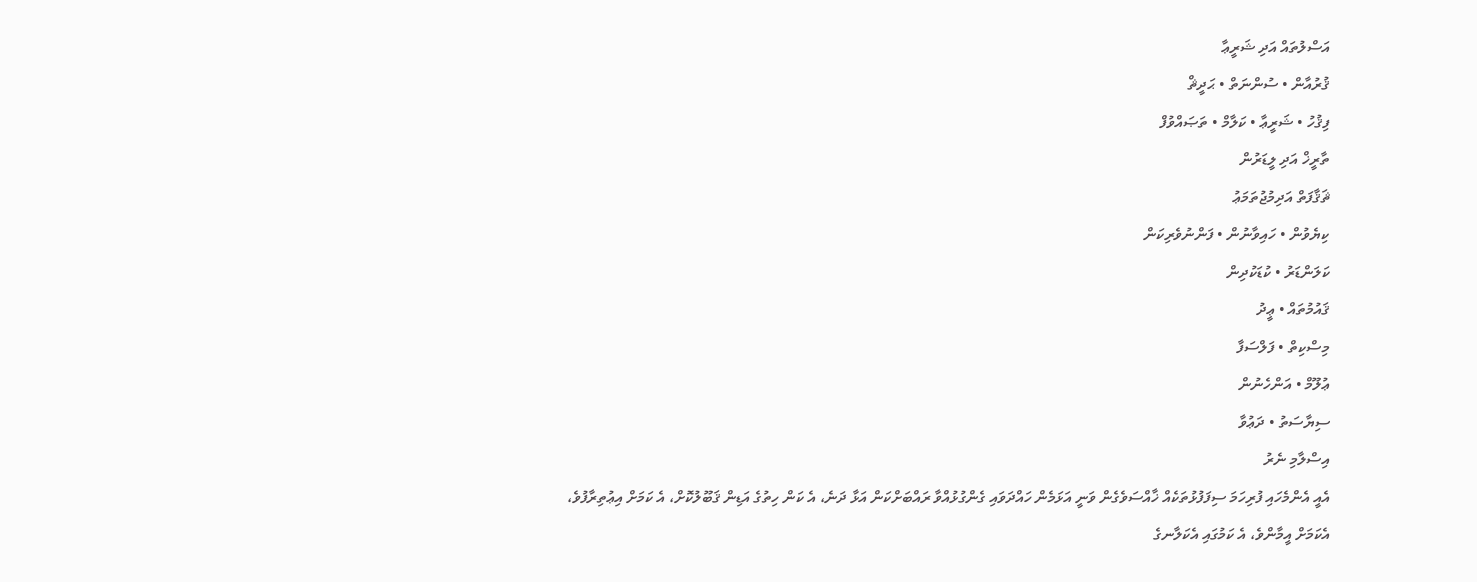އަސްލުތައް އަދި ޝަރީޢާ
ޤުރުއާން • ސުންނަތް • ޙަދީޘް
ފިޤުހު • ޝަރީޢާ • ކަލާމް • ތަޞައްވުފް
ތާރީޚް އަދި ލީޑަރުން
ޘަޤާފަތް އަދިމުޖުތަމަޢު
ކިޔެވުން • ހައިވާނުން • ފަންނުވެރިކަން
ކަލަންޑަރު • ކުޑަކުދިން
ޤައުމުތައް • ޢީދު
މިސްކިތް • ފަލްސަފާ
ޢުލޫމް • އަންހެނުން
ސިޔާސަތު • ދަޢުވާ
އިސްލާމި ނެރު
އެއީ އެންމެހައި ފުރިހަމަ ސިފަފުޅުތަކެއް ޚާއްސަވެގެން ވަނީ އަޅަމެން ހައްދަވައި ގެންގުޅުއްވާ ރައްބަށްކަން އަޅާ ދަނެ، އެ ކަން ހިތުގެ އަޑިން ޤަބޫލުކޮށް، އެ ކަމަށް އިޢުތިރާފުވެ، އެކަމަށް އީމާންވެ، އެ ކަމުގައި އެކަލާނގެ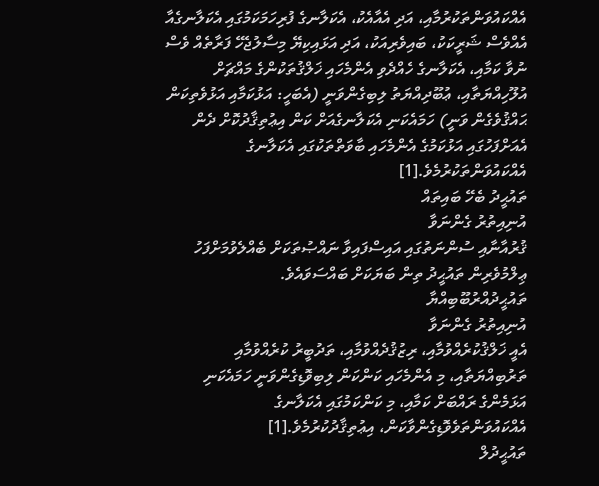އެއްކައުވަންތަކުރުމާއި، އަދި އެއާއެކު، އެކަލާނގެ ފުރިހަމަކަމުގައި އެކަލާނގެއާ އެއްވެސް ޝަރީކަކު، ބައިވެރިއަކު، އަދި އަޅައިކިޔޭ މިސާލުޖެހޭ ފަރާތެއް ވެސް ނުވާ ކަމާއި، އެކަލާނގެ ހެއްދެވި އެންމެހައި ޚަލްޤުތަކުންގެ މައްޗަށް އުލޫހިއްޔަތާއި، ޢުބޫދިއްޔަތު ލިބިގެންވަނީ (އެބަހީ: އަޅުކަމާއި އަޅުވެތިކަން ޙައްޤުވެގެން ވަނީ) ހަމައެކަނި އެކަލާނގެއަށް ކަން އިޢުތިޤާދުކޮށް ދެން އެއަށްފަހުގައި އަޅުކަމުގެ އެންމެހައި ބާވަތްތަކުގައި އެކަލާނގެ އެއްކައުވަންތަކުރުމެވެ.[1]
ތައުޙީދު ބެހޭ ބައިތައް
އުނިއިތުރު ގެންނަވާ
ޤުރުއާނާއި ސުންނަތުގައި އައިސްފައިވާ ނައްޞުތަކަށް ބެއްލެވުމަށްފަހު ޢިލްމުވެރިން ތައުޙީދު ތިން ބަޔަކަށް ބައްސަވައެވެ.
ތައުޙީދުއްރުބޫބިއްޔާ
އުނިއިތުރު ގެންނަވާ
އެއީ ޚަލްޤުކުރެއްވުމާއި، ރިޒުޤުދެއްވުމާއި، ތަދުބީރު ކުރެއްވުމާއި ތަރުބިއްޔަތާއި، މި އެންމެހައި ކަންކަން ލިބިވޮޑިގެންވަނީ ހަމައެކަނި އަޅަމެންގެ ރައްބަށް ކަމާއި، މި ކަންކަމުގައި އެކަލާނގެ އެއްކައުވަންތަވެވޮޑިގެންވާކަން، އިޢުތިޤާދުކުރުމެވެ.[1]
ތައުޙީދުލް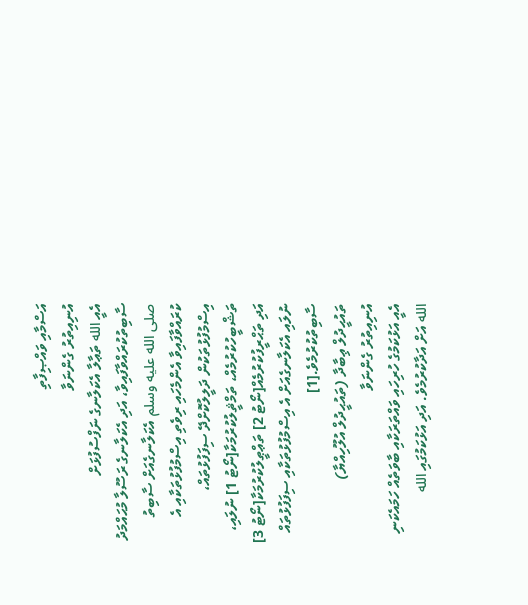އަސްމާއި ވައްޞިފާތި
އުނިއިތުރު ގެންނަވާ
އެއީ الله ތަޢާލާ އެކަލާނގެ ނަފްސުފުޅަށް ސާބިތުކުރައްވާފައިވާ، އަދި އެކަލާނގެ ރަސޫލާ މުޙައްމަދު صلى الله عليه وسلم އެކަލާނގެއަށް ސާބިތު ކުރައްވާފައިވާ އެންމެހައި ރިވެތި އިސްމުފުޅުތަކާއި އެ އިސްމުފުޅުތަކުން ދަލީލުކޮށްދޭ ސިފަފުޅުތައް، ތަޝްބީހުކުރުމެއް، ތަމްޘީލުކުރުމަކާ[ނޯޓު 1] ނުލައި، އަދި ތަޙްރީފުކުރުމެއް[ނޯޓު 2] ތަޢްޠީލުކުރުމަކާ[ނޯޓު 3] ނުލައި އެކަލާނގެއަށް އެ އިސްމުފުޅުތަކާއި ސިފަފުޅުތައް ސާބިތުކުރުމެވެ.[1]
ތައުޙީދުލް ޢިބާދާ (ތައުޙީދުލް އުލޫހިއްޔާ)
އުނިއިތުރު ގެންނަވާ
އެއީ އަޅުކަމުގެ ހުރިހައި ވައްތަރަކާއި ބާވަތެއް ހަމައެކަނި الله އަށް އަދާކުރުމެވެ. އަދި އަޅުކަމުގައި الله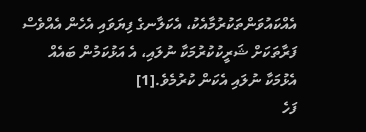އެއްކައުވަންތަކުރުމާއެކު، އެކަލާނގެ ފިޔަވައި އެހެން އެއްވެސް ފަރާތަކަށް ޝަރީކުކުރުމަކާ ނުލައި، އެ އަޅުކަމުން ބައެއް އެޅުމަކާ ނުލައި އެކަން ކުރުމެވެ.[1]
ފަހެ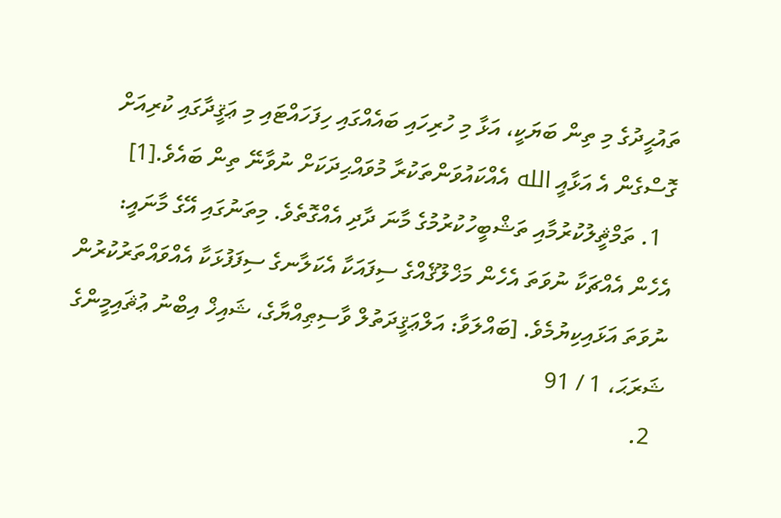ތައުޙީދުގެ މި ތިން ބަޔަކީ، އަޅާ މި ހުރިހައި ބައެއްގައި ހިފަހައްޓައި މި ޢަޤީދާގައި ކުރިއަށް ގޮސްގެން އެ އަޅާއީ الله އެއްކައުވަންތަކުރާ މުވައްޙިދަކަށް ނުވާނޭ ތިން ބައެވެ.[1]
  1. ތަމްޘީލުކުރުމާއި ތަޝްބީހުކުރުމުގެ މާނަ ދާދި އެއްގޮތެވެ. މިތަނުގައި އޭގެ މާނައީ: އެހެން އެއްޗަކާ ނުވަތަ އެހެން މަޚްލޫޤެއްގެ ސިފައަކާ އެކަލާނގެ ސިފަފުޅަކާ އެއްވައްތަރުކުރުން ނުވަތަ އަޅައިކިޔުމެވެ. [ބައްލަވާ: އަލްޢަޤީދަތުލް ވާސިޠިއްޔާގެ، ޝައިޚް އިބްނު ޢުޘައިމީންގެ ޝަރަޙަ، 1 / 91
  2.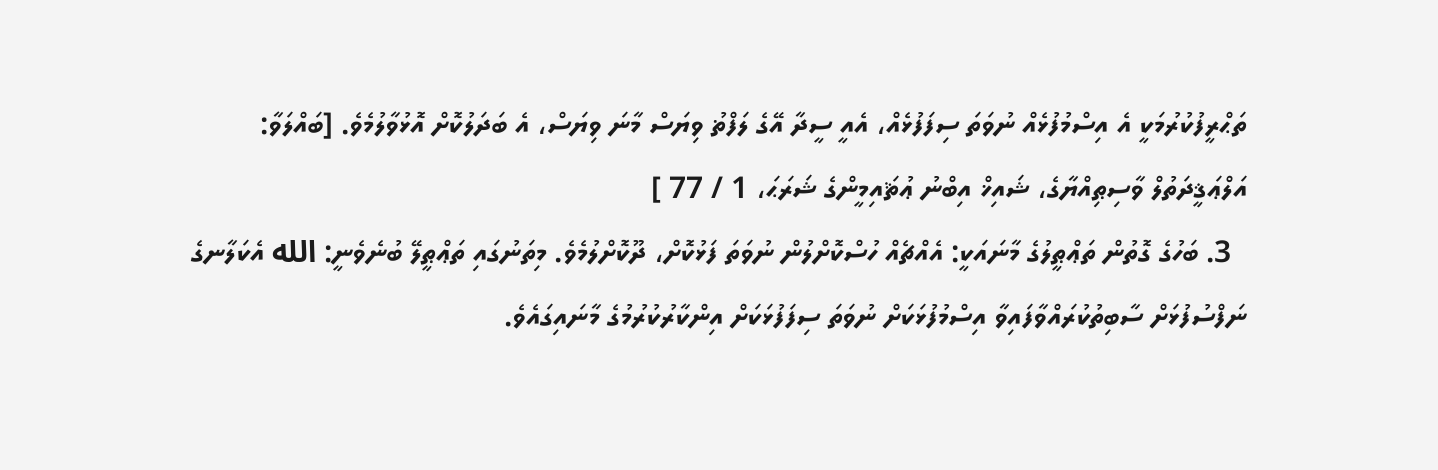ތަޙްރީފުކުރުމަކީ އެ އިސްމުފުޅެއް ނުވަތަ ސިފަފުޅެއް، އެއީ ސީދާ އޭގެ ލަފްޡު ވިޔަސް މާނަ ވިޔަސް، އެ ބަދަލުކޮށް އޮޅުވާލުމެވެ. [ބައްލަވާ: އަލްޢަޤީދަތުލް ވާސިޠިއްޔާގެ، ޝައިޚް އިބްނު ޢުޘައިމީންގެ ޝަރަޙަ، 1 / 77 ]
  3. ބަހުގެ ގޮތުން ތަޢްޠީލުގެ މާނައަކީ: އެއްޗެއް ހުސްކޮށްލުން ނުވަތަ ފަޅުކޮށް، ދޫކޮށްލުމެވެ. މިތަނުގައި ތަޢްޠީލޭ ބުނެވެނީ: الله އެކަލާނގެ ނަފްސުފުޅަށް ސާބިތުކުރައްވާފައިވާ އިސްމުފުޅަކަށް ނުވަތަ ސިފަފުޅަކަށް އިންކާރުކުރުމުގެ މާނައިގައެވެ.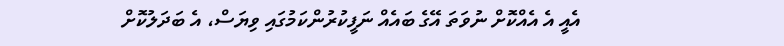އެއީ އެ އެއްކޮށް ނުވަތަ އޭގެ ބައެއް ނަފީކުރުންކަމުގައި ވިޔަސް، އެ ބަދަލުކޮށް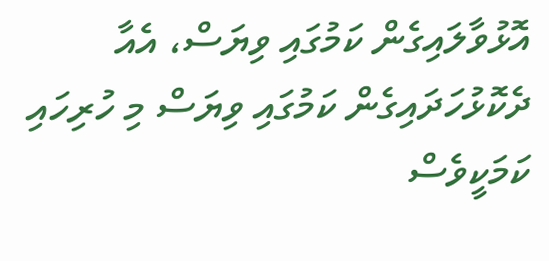އޮޅުވާލައިގެން ކަމުގައި ވިޔަސް، އެއާ ދެކޮޅުހަދައިގެން ކަމުގައި ވިޔަސް މި ހުރިހައި ކަމަކީވެސް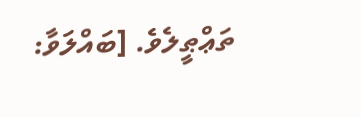ތަޢްޠީލެވެ. [ބައްލަވާ: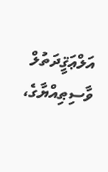އަލްޢަޤީދަތުލް ވާސިޠިއްޔާގެ،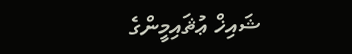ޝައިޚް ޢުޘައިމީންގެ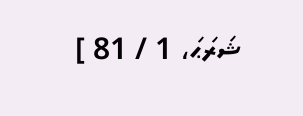ޝަރަޙަ، 1 / 81 ]